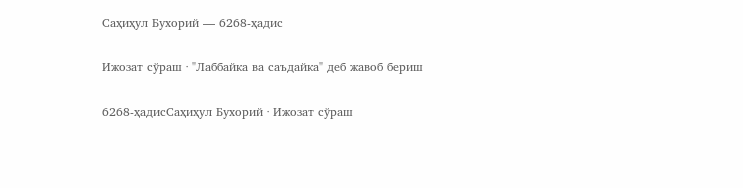Саҳиҳул Бухорий — 6268-ҳадис

Ижозат сўраш · "Лаббайка ва саъдайка" деб жавоб бериш

6268-ҳадисСаҳиҳул Бухорий · Ижозат сўраш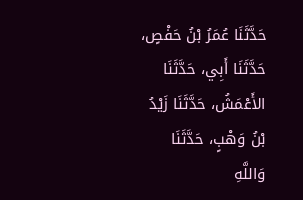حَدَّثَنَا عُمَرُ بْنُ حَفْصٍ، حَدَّثَنَا أَبِي، حَدَّثَنَا الأَعْمَشُ، حَدَّثَنَا زَيْدُ بْنُ وَهْبٍ، حَدَّثَنَا وَاللَّهِ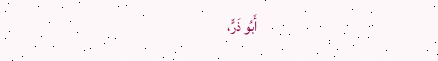أَبُو ذَرٍّ،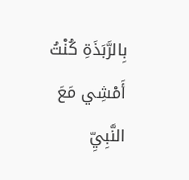بِالرَّبَذَةِ كُنْتُ أَمْشِي مَعَ النَّبِيِّ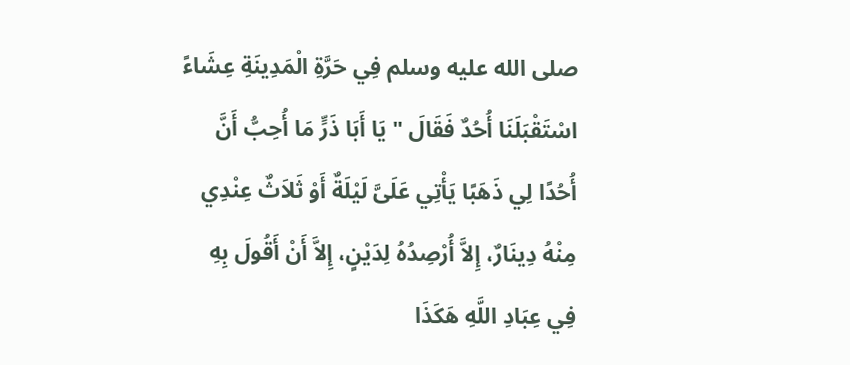صلى الله عليه وسلم فِي حَرَّةِ الْمَدِينَةِ عِشَاءً اسْتَقْبَلَنَا أُحُدٌ فَقَالَ " يَا أَبَا ذَرٍّ مَا أُحِبُّ أَنَّ أُحُدًا لِي ذَهَبًا يَأْتِي عَلَىَّ لَيْلَةٌ أَوْ ثَلاَثٌ عِنْدِي مِنْهُ دِينَارٌ، إِلاَّ أُرْصِدُهُ لِدَيْنٍ، إِلاَّ أَنْ أَقُولَ بِهِ فِي عِبَادِ اللَّهِ هَكَذَا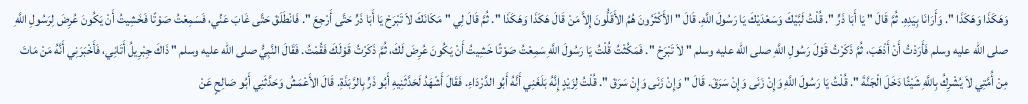وَهَكَذَا وَهَكَذَا ". وَأَرَانَا بِيَدِهِ. ثُمَّ قَالَ " يَا أَبَا ذَرٍّ ". قُلْتُ لَبَّيْكَ وَسَعْدَيْكَ يَا رَسُولَ اللَّهِ. قَالَ " الأَكْثَرُونَ هُمُ الأَقَلُّونَ إِلاَّ مَنْ قَالَ هَكَذَا وَهَكَذَا ". ثُمَّ قَالَ لِي " مَكَانَكَ لاَ تَبْرَحْ يَا أَبَا ذَرٍّ حَتَّى أَرْجِعَ ". فَانْطَلَقَ حَتَّى غَابَ عَنِّي، فَسَمِعْتُ صَوْتًا فَخَشِيتُ أَنْ يَكُونَ عُرِضَ لِرَسُولِ اللَّهِ صلى الله عليه وسلم فَأَرَدْتُ أَنْ أَذْهَبَ، ثُمَّ ذَكَرْتُ قَوْلَ رَسُولِ اللَّهِ صلى الله عليه وسلم " لاَ تَبْرَحْ ". فَمَكُثْتُ قُلْتُ يَا رَسُولَ اللَّهِ سَمِعْتُ صَوْتًا خَشِيتُ أَنْ يَكُونَ عُرِضَ لَكَ، ثُمَّ ذَكَرْتُ قَوْلَكَ فَقُمْتُ. فَقَالَ النَّبِيُّ صلى الله عليه وسلم " ذَاكَ جِبْرِيلُ أَتَانِي، فَأَخْبَرَنِي أَنَّهُ مَنْ مَاتَ مِنْ أُمَّتِي لاَ يُشْرِكُ بِاللَّهِ شَيْئًا دَخَلَ الْجَنَّةَ ". قُلْتُ يَا رَسُولَ اللَّهِ وَإِنْ زَنَى وَإِنْ سَرَقَ. قَالَ " وَإِنْ زَنَى وَإِنْ سَرَقَ ". قُلْتُ لِزَيْدٍ إِنَّهُ بَلَغَنِي أَنَّهُ أَبُو الدَّرْدَاءِ. فَقَالَ أَشْهَدُ لَحَدَّثَنِيهِ أَبُو ذَرٍّ بِالرَّبَذَةِ. قَالَ الأَعْمَشُ وَحَدَّثَنِي أَبُو صَالِحٍ عَنْ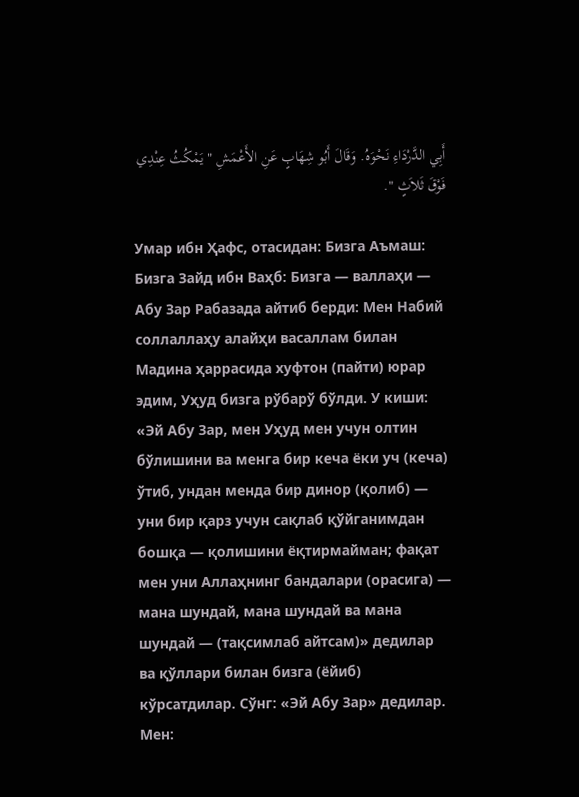أَبِي الدَّرْدَاءِ نَحْوَهُ. وَقَالَ أَبُو شِهَابٍ عَنِ الأَعْمَشِ " يَمْكُثُ عِنْدِي فَوْقَ ثَلاَثٍ ".

Умар ибн Ҳафс, отасидан: Бизга Аъмаш: Бизга Зайд ибн Ваҳб: Бизга — валлаҳи — Абу Зар Рабазада айтиб берди: Мен Набий соллаллаҳу алайҳи васаллам билан Мадина ҳаррасида хуфтон (пайти) юрар эдим, Уҳуд бизга рўбарў бўлди. У киши: «Эй Абу Зар, мен Уҳуд мен учун олтин бўлишини ва менга бир кеча ёки уч (кеча) ўтиб, ундан менда бир динор (қолиб) — уни бир қарз учун сақлаб қўйганимдан бошқа — қолишини ёқтирмайман; фақат мен уни Аллаҳнинг бандалари (орасига) — мана шундай, мана шундай ва мана шундай — (тақсимлаб айтсам)» дедилар ва қўллари билан бизга (ёйиб) кўрсатдилар. Сўнг: «Эй Абу Зар» дедилар. Мен: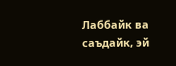Лаббайк ва саъдайк, эй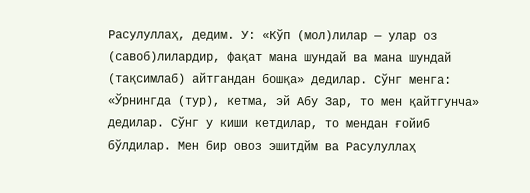Расулуллаҳ, дедим. У: «Кўп (мол)лилар — улар оз (савоб)лилардир, фақат мана шундай ва мана шундай (тақсимлаб) айтгандан бошқа» дедилар. Сўнг менга: «Ўрнингда (тур), кетма, эй Абу Зар, то мен қайтгунча» дедилар. Сўнг у киши кетдилар, то мендан ғойиб бўлдилар. Мен бир овоз эшитдйм ва Расулуллаҳ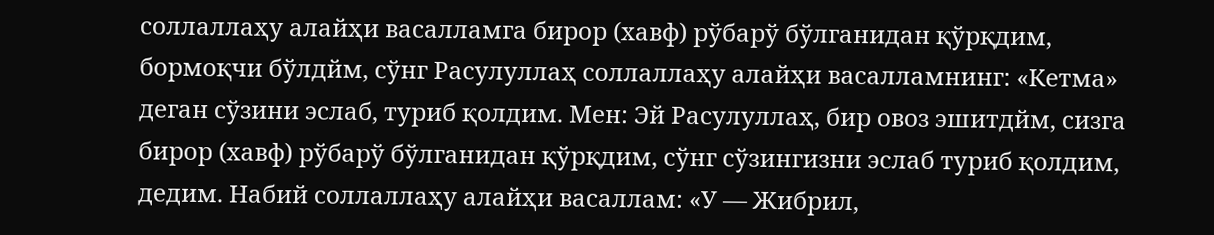соллаллаҳу алайҳи васалламга бирор (хавф) рўбарў бўлганидан қўрқдим, бормоқчи бўлдйм, сўнг Расулуллаҳ соллаллаҳу алайҳи васалламнинг: «Кетма» деган сўзини эслаб, туриб қолдим. Мен: Эй Расулуллаҳ, бир овоз эшитдйм, сизга бирор (хавф) рўбарў бўлганидан қўрқдим, сўнг сўзингизни эслаб туриб қолдим, дедим. Набий соллаллаҳу алайҳи васаллам: «У — Жибрил,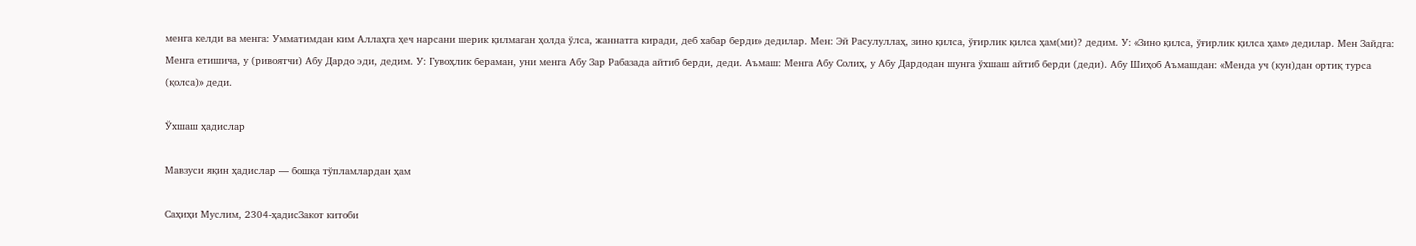менга келди ва менга: Умматимдан ким Аллаҳга ҳеч нарсани шерик қилмаган ҳолда ўлса, жаннатга киради, деб хабар берди» дедилар. Мен: Эй Расулуллаҳ, зино қилса, ўғирлик қилса ҳам(ми)? дедим. У: «Зино қилса, ўғирлик қилса ҳам» дедилар. Мен Зайдга: Менга етишича, у (ривоятчи) Абу Дардо эди, дедим. У: Гувоҳлик бераман, уни менга Абу Зар Рабазада айтиб берди, деди. Аъмаш: Менга Абу Солиҳ, у Абу Дардодан шунга ўхшаш айтиб берди (деди). Абу Шиҳоб Аъмашдан: «Менда уч (кун)дан ортиқ турса (қолса)» деди.

Ўхшаш ҳадислар

Мавзуси яқин ҳадислар — бошқа тўпламлардан ҳам

Саҳиҳи Муслим, 2304-ҳадисЗакот китоби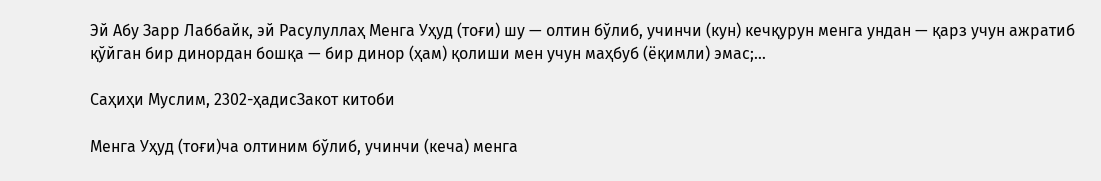Эй Абу Зарр Лаббайк, эй Расулуллаҳ Менга Уҳуд (тоғи) шу — олтин бўлиб, учинчи (кун) кечқурун менга ундан — қарз учун ажратиб қўйган бир динордан бошқа — бир динор (ҳам) қолиши мен учун маҳбуб (ёқимли) эмас;…

Саҳиҳи Муслим, 2302-ҳадисЗакот китоби

Менга Уҳуд (тоғи)ча олтиним бўлиб, учинчи (кеча) менга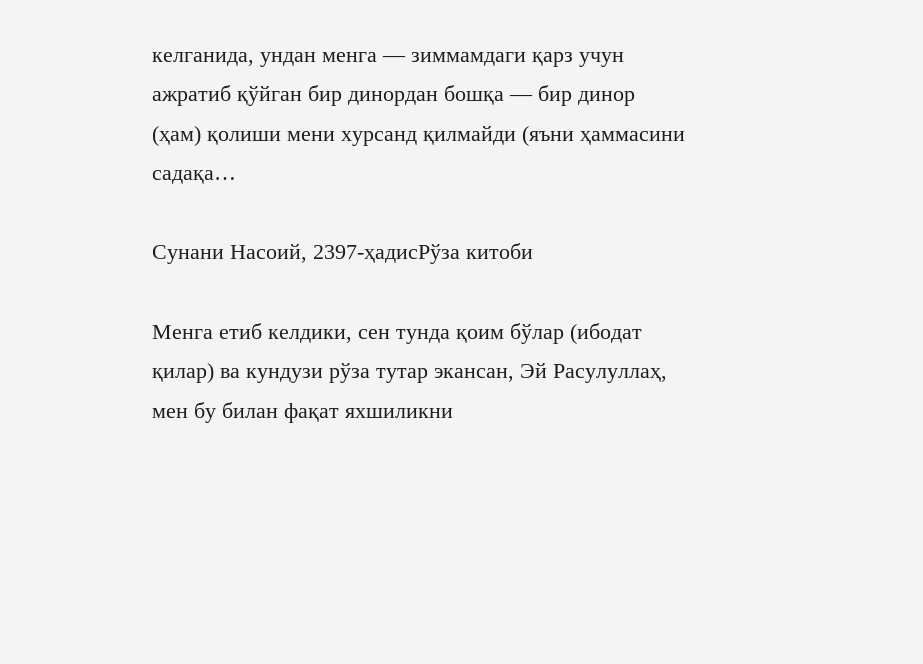келганида, ундан менга — зиммамдаги қарз учун ажратиб қўйган бир динордан бошқа — бир динор (ҳам) қолиши мени хурсанд қилмайди (яъни ҳаммасини садақа…

Сунани Насоий, 2397-ҳадисРўза китоби

Менга етиб келдики, сен тунда қоим бўлар (ибодат қилар) ва кундузи рўза тутар экансан, Эй Расулуллаҳ, мен бу билан фақат яхшиликни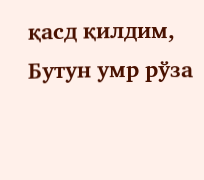қасд қилдим, Бутун умр рўза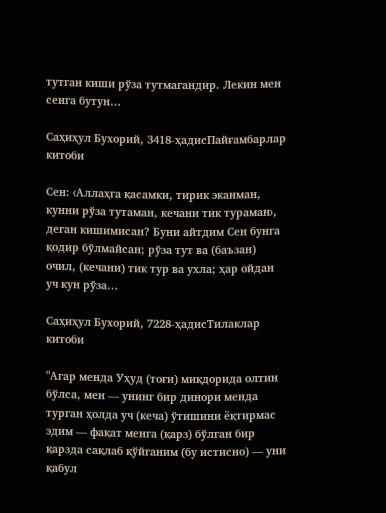тутган киши рўза тутмагандир. Лекин мен сенга бутун…

Саҳиҳул Бухорий, 3418-ҳадисПайғамбарлар китоби

Сен: ‹Аллаҳга қасамки, тирик эканман, кунни рўза тутаман, кечани тик тураман›, деган кишимисан? Буни айтдим Сен бунга қодир бўлмайсан; рўза тут ва (баъзан) очил, (кечани) тик тур ва ухла; ҳар ойдан уч кун рўза…

Саҳиҳул Бухорий, 7228-ҳадисТилаклар китоби

"Агар менда Уҳуд (тоғи) миқдорида олтин бўлса, мен — унинг бир динори менда турган ҳолда уч (кеча) ўтишини ёқтирмас эдим — фақат менга (қарз) бўлган бир қарзда сақлаб қўйганим (бу истисно) — уни қабул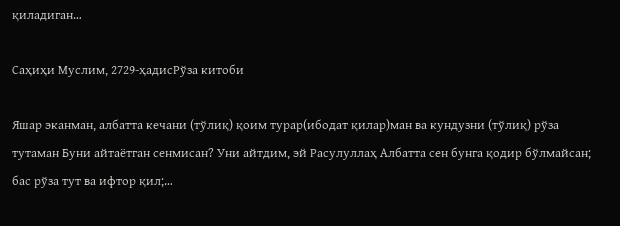қиладиган…

Саҳиҳи Муслим, 2729-ҳадисРўза китоби

Яшар эканман, албатта кечани (тўлиқ) қоим турар(ибодат қилар)ман ва кундузни (тўлиқ) рўза тутаман Буни айтаётган сенмисан? Уни айтдим, эй Расулуллаҳ Албатта сен бунга қодир бўлмайсан; бас рўза тут ва ифтор қил;…